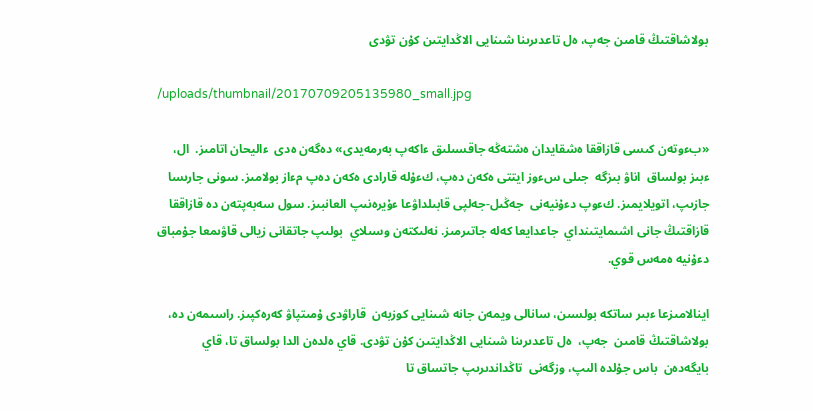بولاشاقتىڭ قامىن جەپ، ەل تاعدىرىنا شىنايى الاڭدايتىن كۇن تۋدى

/uploads/thumbnail/20170709205135980_small.jpg

«بءوتەن كىسى قازاققا ەشقايدان ەشتەڭە جاقسىلىق ءاكەپ بەرمەيدى» دەگەن ەدى  ءاليحان اتامىز.  ال، ءبىز بولساق  اناۋ بىزگە  جىلى سءوز ايتتى ەكەن دەپ، كءۇلە قارادى ەكەن دەپ مءاز بولامىز. سونى جارىسا  جازىپ، اتويلايمىز. كءوپ دءۇنيەنى  جەڭىل-جەلپى قابىلداۋعا ءۇيرەنىپ العانبىز. سول سەبەپتەن دە قازاققا قازاقتىڭ جانى اشىمايتىنداي  جاعدايعا كەلە جاتىرمىز. نەلىكتەن وسىلاي  بولىپ جاتقانى زيالى قاۋىمعا جۇمباق دءۇنيە ەمەس قوي.

اينالامىزعا ءبىر ساتكە بولسىن، سانالى ويمەن جانە شىنايى كوزبەن  قاراۋدى ۇمىتپاۋ كەرەكپىز. راسىمەن دە، بولاشاقتىڭ قامىن  جەپ،  ەل تاعدىرىنا شىنايى الاڭدايتىن كۇن تۋدى. قاي ەلدەن الدا بولساق تا، قاي بايگەدەن  باس جۇلدە الىپ، وزگەنى  تاڭداندىرىپ جاتساق تا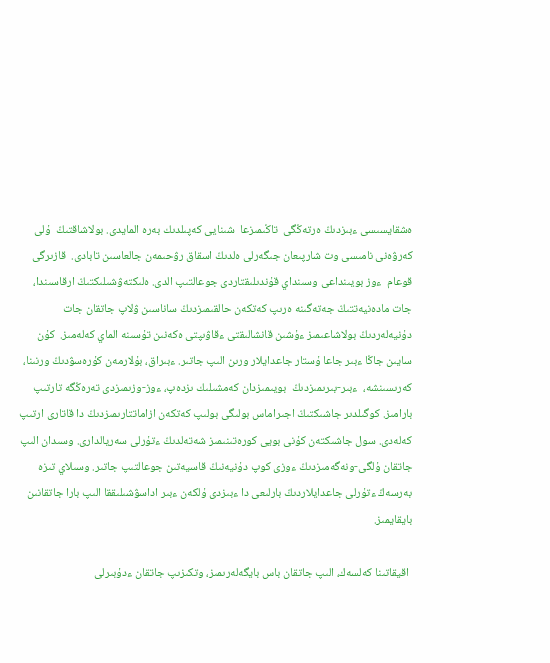ەشقايسىسى ءبىزدىڭ ەرتەڭگى  تاڭىمىزعا  شىنايى كەپىلدىك بەرە المايدى. بولاشاقتىڭ  ۇلى كەرۋەنى نامىسى وت شارپىعان جىگەرلى ەلدىڭ اسقاق رۋحىمەن جالعاسىن تابادى.  قازىرگى قوعام  ءوز بويىنداعى وسىنداي قۇندىلىقتاردى جوعالتىپ الدى. ەلىكتەۋشىلىكتىڭ ارقاسىندا، جات مادەنيەتتىڭ جەتەگىنە ەرىپ كەتكەن حالقىمىزدىڭ ساناسىن ۋلاپ جاتقان جات دۇنيەلەردىڭ بولاشاعىمىز ءۇشىن قانشالىقتى ءقاۋىپتى ەكەنىن تۇسىنە الماي كەلەمىز.  كۇن سايىن جاڭا ءبىر جاعا ۇستار جاعدايلار ورىن الىپ جاتىر. ءبىراق، بۇلارمەن كۇرەسۋدىڭ ورنىنا، كەرىسىنشە،  ءبىر-بىرىمىزدىڭ  بويىمىزدان كەمشىلىك ىزدەپ، ءوز-وزىمىزدى تەرەڭگە تارتىپ بارامىز. كوگىلدىر جاشىكتىڭ اجىراماس بولىگى بولىپ كەتكەن ازاماتتارىمىزدىڭ دا قاتارى ارتىپ كەلەدى. سول جاشىكتەن كۇنى بويى كورەتىنىمىز شەتەلدىڭ ءتۇرلى سەريالدارى. وسىدان الىپ جاتقان ۇلگى-ونەگەمىزدىڭ ءوزى كوپ دۇنيەنىڭ قاسيەتىن جوعالتىپ جاتىر. وسىلاي تىزە بەرسەڭ ءتۇرلى جاعدايلاردىڭ بارلىعى دا ءبىزدى ۇلكەن ءبىر اداسۋشىلىققا الىپ بارا جاتقانىن  بايقايمىز.

 اقيقاتىنا كەلسەك، الىپ جاتقان باس بايگەلەرىمىز، وتكىزىپ جاتقان ءدۇبىرلى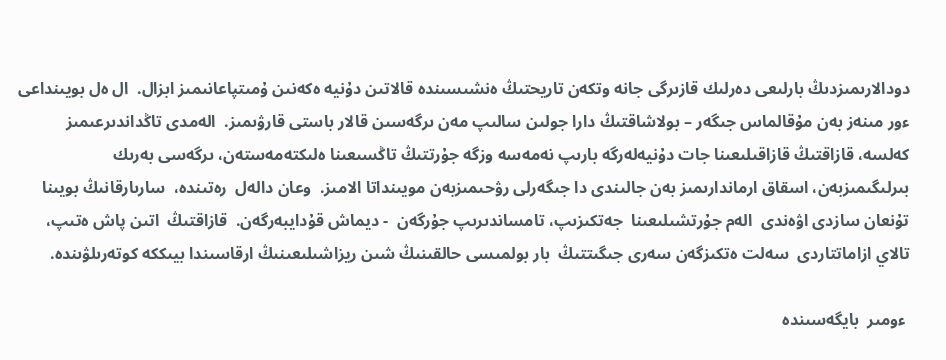دودالارىمىزدىڭ بارلىعى دەرلىك قازىرگى جانە وتكەن تاريحتىڭ ەنشىسىندە قالاتىن دۇنيە ەكەنىن ۇمىتپاعانىمىز ابزال.  ال ەل بويىنداعى ءور مىنەز بەن مۇقالماس جىگەر – بولاشاقتىڭ دارا جولىن سالىپ مەن ىرگەسىن قالار باستى قارۋىمىز.  الەمدى تاڭداندىرعىمىز كەلسە، قازاقتىڭ قازاقىلىعىنا جات دۇنيەلەرگە بارىپ نەمەسە وزگە جۇرتتىڭ تاڭسىعىنا ەلىكتەمەستەن، ىرگەسى بەرىك بىرلىگىمىزبەن، اسقاق ارماندارىمىز بەن جالىندى دا جىگەرلى رۋحىمىزبەن مويىنداتا الامىز.  وعان دالەل  رەتىندە،  سارىارقانىڭ بويىنا تۇنعان سازدى اۋەندى  الەم جۇرتشىلىعىنا  جەتكىزىپ، تامساندىرىپ جۇرگەن  - ديماش قۇدايبەرگەن.  قازاقتىڭ  اتىن پاش ەتىپ، تالاي ازاماتتاردى  سەلت ەتكىزگەن سەرى جىگىتتىڭ  بار بولمىسى حالقىنىڭ شىن ريزاشىلىعىنىڭ ارقاسىندا بيىككە كوتەرىلۋىندە.

 ءومىر  بايگەسىندە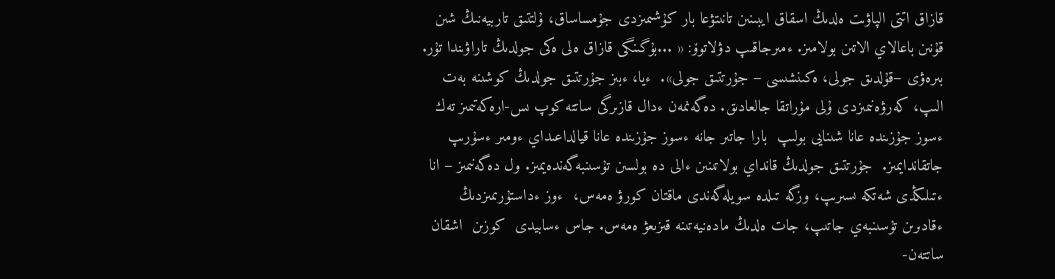قازاق اتتى الپاۋىت ەلدىڭ اسقاق ايبىنىن تانىتۋعا بار كۇشىمىزدى جۇمساساق، ۇلتتىق تاربيەنىڭ شىن قۇنىن باعالاي الاتىن بولامىز. ءمىرجاقىپ دۋلاتوۆ: « ...بۇگىنگى قازاق ەلى ەكى جولدىڭ تاراۋىندا تۇر. بىرەۋى –قۇلدىق جولى، ەكىنشىسى – جۇرتتىق جولى».  ءيا، ءبىز جۇرتتىق جولدىڭ كوشىنە بەت الىپ، كەرۋەنىمىزدى ۇلى مۇراتقا جالعادىق. دەگەنمەن ءدال قازىرگى ساتتە كوپ ىس-ارەكەتىمىز تەك ءسوز جۇزىندە عانا شىنايى بولىپ  بارا جاتىر جانە ءسوز جۇزىندە عانا قيالداعىداي ءومىر ءسۇرىپ جاتقاندايمىز.  جۇرتتىق جولدىڭ قانداي بولاتىنىن ءالى دە بولسىن تۇسىنبەگەندەيمىز. ول دەگەنىمىز – انا ءتىلىڭدى شەتكە ىسىرىپ، وزگە تىلدە سويلەگەندى ماقتان كورۋ ەمەس،  ءوز ءداستۇرىمىزدىڭ ءقادىرىن تۇسىنبەي جاتىپ، جات ەلدىڭ مادەنيەتىنە قىزىعۋ ەمەس. جاس ءسابيدى  كوزىن  اشقان ساتتەن-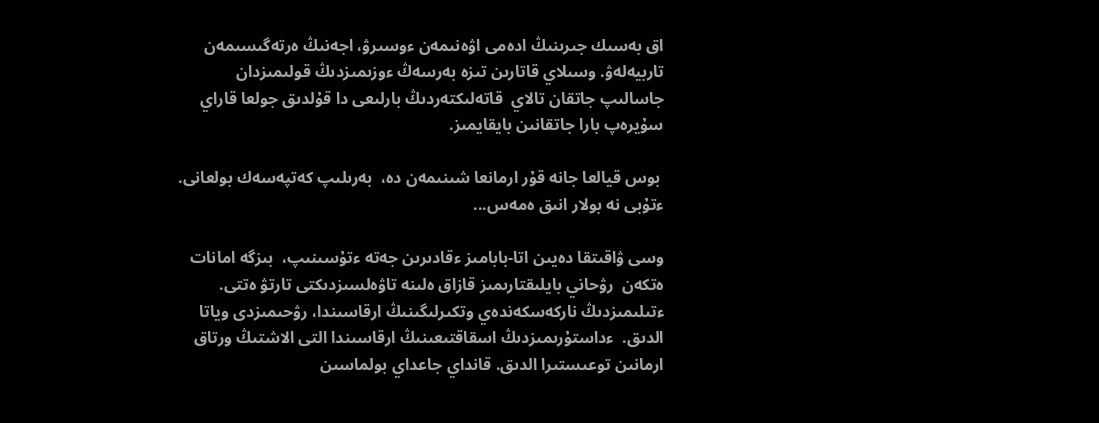اق بەسىك جىرىنىڭ ادەمى اۋەنىمەن ءوسىرۋ، اجەنىڭ ەرتەگىسىمەن تاربيەلەۋ. وسىلاي قاتارىن تىزە بەرسەڭ ءوزىمىزدىڭ قولىمىزدان جاسالىپ جاتقان تالاي  قاتەلىكتەردىڭ بارلىعى دا قۇلدىق جولعا قاراي سۇيرەپ بارا جاتقانىن بايقايمىز.

 بوس قيالعا جانە قۇر ارمانعا شىنىمەن دە،  بەرىلىپ كەتپەسەك بولعانى. ءتۇبى نە بولار انىق ەمەس...

وسى ۋاقىتقا دەيىن اتا-بابامىز ءقادىرىن جەتە ءتۇسىنىپ،  بىزگە امانات ەتكەن  رۋحاني بايلىقتارىمىز قازاق ەلىنە تاۋەلسىزدىكتى تارتۋ ەتتى. ءتىلىمىزدىڭ ناركەسكەندەي وتكىرلىگىنىڭ ارقاسىندا، رۋحىمىزدى وياتا الدىق.  ءداستۇرىمىزدىڭ اسقاقتىعىنىڭ ارقاسىندا التى الاشتىڭ ورتاق ارمانىن توعىستىرا الدىق. قانداي جاعداي بولماسىن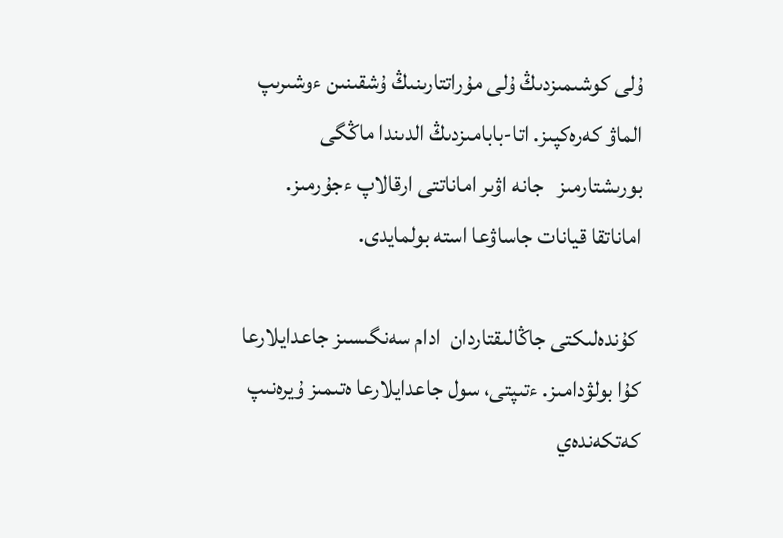ۇلى كوشىمىزدىڭ ۇلى مۇراتتارىنىڭ ۇشقىنىن ءوشىرىپ الماۋ كەرەكپىز. اتا-بابامىزدىڭ الدىندا ماڭگى بورىشتارمىز   جانە اۋىر اماناتتى ارقالاپ ءجۇرمىز. اماناتقا قيانات جاساۋعا استە بولمايدى.

 كۇندەلىكتى جاڭالىقتاردان  ادام سەنگىسىز جاعدايلارعا كۇا بولۋدامىز. ءتىپتى، سول جاعدايلارعا ەتىمىز ۇيرەنىپ كەتكەندەي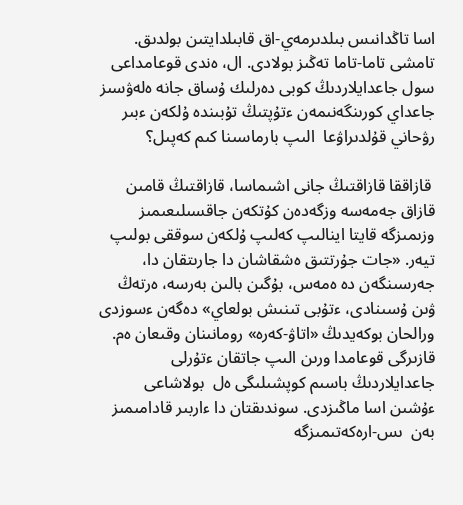اسا تاڭدانىس بىلدىرمەي-اق قابىلدايتىن بولدىق. تامشى تاما-تاما تەڭىز بولادى. ال، ەندى قوعامداعى سول جاعدايلاردىڭ كوبى دەرلىك ۇساق جانە ەلەۋسىز جاعداي كورىنگەنىمەن ءتۇپتىڭ تۇبىندە ۇلكەن ءبىر رۋحاني قۇلدىراۋعا  الىپ بارماسىنا كىم كەپىل؟

 قازاققا قازاقتىڭ جانى اشىماسا، قازاقتىڭ قامىن قازاق جەمەسە وزگەدەن كۇتكەن جاقسىلىعىمىز  وزىمىزگە قايتا اينالىپ كەلىپ ۇلكەن سوققى بولىپ تيەر. «جات جۇرتتىق ەشقاشان دا جارىتقان دا، جەرسىنگەن دە ەمەس، بۇگىن بالىن بەرسە، ەرتەڭ ۋىن ۇسىنادى، ءتۇبى تىنىش بولعاي» دەگەن ءسوزدى ورالحان بوكەيدىڭ «اتاۋ-كەرە» رومانىنان وقىعان ەم.  قازىرگى قوعامدا ورىن الىپ جاتقان ءتۇرلى جاعدايلاردىڭ باسىم كوپشىلىگى ەل  بولاشاعى ءۇشىن اسا ماڭىزدى. سوندىقتان دا ءاربىر قادامىمىز بەن  ىس-ارەكەتىمىزگە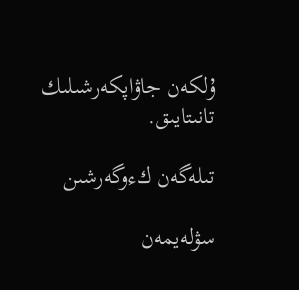ۇلكەن جاۋاپكەرشىلىك تانىتايىق.

تىلەگەن كءوگەرشىن

سۋلەيمەن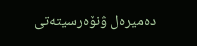دەميرەل ۋنۆەرسيتەتى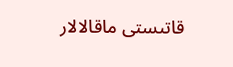قاتىستى ماقالالار